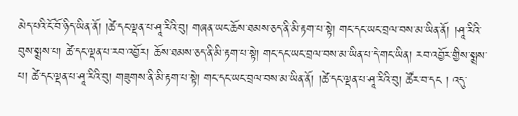མེད་པའི་ངོ་བོ་ཉིད་ཡིན་ནོ། །ཚེ་དང་ལྡན་པ་ཤཱ་རིའི་བུ། གཞན་ཡང་ཆོས་ཐམས་ཅད་ནི་མི་རྟག་པ་སྟེ། གང་དང་ཡང་བྲལ་བས་མ་ཡིན་ནོ། །ཤཱ་རིའི་བུས་སྨྲས་པ། ཚེ་དང་ལྡན་པ་རབ་འབྱོར། ཆོས་ཐམས་ཅད་ནི་མི་རྟག་པ་སྟེ། གང་དང་ཡང་བྲལ་བས་མ་ཡིན་པ་དེ་གང་ཡིན། རབ་འབྱོར་གྱིས་སྨྲས་པ། ཚེ་དང་ལྡན་པ་ཤཱ་རིའི་བུ། གཟུགས་ནི་མི་རྟག་པ་སྟེ། གང་དང་ཡང་བྲལ་བས་མ་ཡིན་ནོ། །ཚེ་དང་ལྡན་པ་ཤཱ་རིའི་བུ། ཚོར་བ་དང ། འདུ་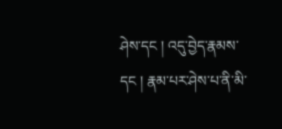ཤེས་དང ། འདུ་བྱེད་རྣམས་དང ། རྣམ་པར་ཤེས་པ་ནི་མི་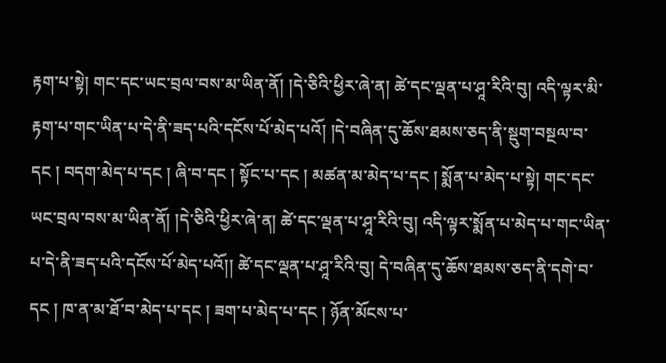རྟག་པ་སྟེ། གང་དང་ཡང་བྲལ་བས་མ་ཡིན་ནོ། །དེ་ཅིའི་ཕྱིར་ཞེ་ན། ཚེ་དང་ལྡན་པ་ཤཱ་རིའི་བུ། འདི་ལྟར་མི་རྟག་པ་གང་ཡིན་པ་དེ་ནི་ཟད་པའི་དངོས་པོ་མེད་པའོ། །དེ་བཞིན་དུ་ཆོས་ཐམས་ཅད་ནི་སྡུག་བསྔལ་བ་དང ། བདག་མེད་པ་དང ། ཞི་བ་དང ། སྟོང་པ་དང ། མཚན་མ་མེད་པ་དང ། སྨོན་པ་མེད་པ་སྟེ། གང་དང་ཡང་བྲལ་བས་མ་ཡིན་ནོ། །དེ་ཅིའི་ཕྱིར་ཞེ་ན། ཚེ་དང་ལྡན་པ་ཤཱ་རིའི་བུ། འདི་ལྟར་སྨོན་པ་མེད་པ་གང་ཡིན་པ་དེ་ནི་ཟད་པའི་དངོས་པོ་མེད་པའོ།། ཚེ་དང་ལྡན་པ་ཤཱ་རིའི་བུ། དེ་བཞིན་དུ་ཆོས་ཐམས་ཅད་ནི་དགེ་བ་དང ། ཁ་ན་མ་ཐོ་བ་མེད་པ་དང ། ཟག་པ་མེད་པ་དང ། ཉོན་མོངས་པ་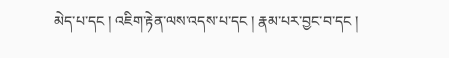མེད་པ་དང ། འཇིག་རྟེན་ལས་འདས་པ་དང ། རྣམ་པར་བྱང་བ་དང །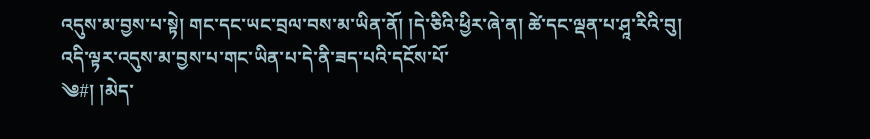འདུས་མ་བྱས་པ་སྟེ། གང་དང་ཡང་བྲལ་བས་མ་ཡིན་ནོ། །དེ་ཅིའི་ཕྱིར་ཞེ་ན། ཚེ་དང་ལྡན་པ་ཤཱ་རིའི་བུ། འདི་ལྟར་འདུས་མ་བྱས་པ་གང་ཡིན་པ་དེ་ནི་ཟད་པའི་དངོས་པོ་
༄#། །མེད་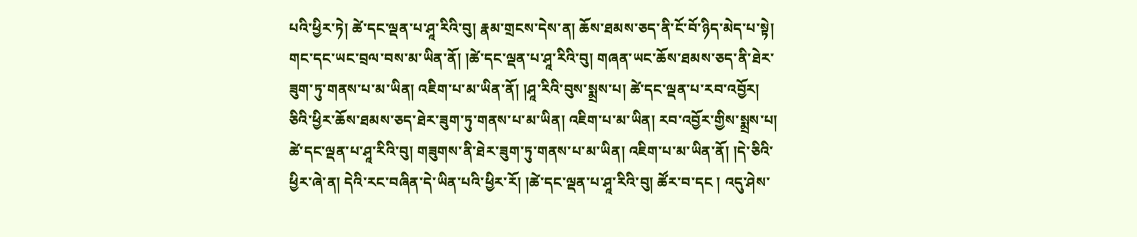པའི་ཕྱིར་ཏེ། ཚེ་དང་ལྡན་པ་ཤཱ་རིའི་བུ། རྣམ་གྲངས་དེས་ན། ཆོས་ཐམས་ཅད་ནི་ངོ་བོ་ཉིད་མེད་པ་སྟེ། གང་དང་ཡང་བྲལ་བས་མ་ཡིན་ནོ། །ཚེ་དང་ལྡན་པ་ཤཱ་རིའི་བུ། གཞན་ཡང་ཆོས་ཐམས་ཅད་ནི་ཐེར་ཟུག་ཏུ་གནས་པ་མ་ཡིན། འཇིག་པ་མ་ཡིན་ནོ། །ཤཱ་རིའི་བུས་སྨྲས་པ། ཚེ་དང་ལྡན་པ་རབ་འབྱོར། ཅིའི་ཕྱིར་ཆོས་ཐམས་ཅད་ཐེར་ཟུག་ཏུ་གནས་པ་མ་ཡིན། འཇིག་པ་མ་ཡིན། རབ་འབྱོར་གྱིས་སྨྲས་པ། ཚེ་དང་ལྡན་པ་ཤཱ་རིའི་བུ། གཟུགས་ནི་ཐེར་ཟུག་ཏུ་གནས་པ་མ་ཡིན། འཇིག་པ་མ་ཡིན་ནོ། །དེ་ཅིའི་ཕྱིར་ཞེ་ན། དེའི་རང་བཞིན་དེ་ཡིན་པའི་ཕྱིར་རོ། །ཚེ་དང་ལྡན་པ་ཤཱ་རིའི་བུ། ཚོར་བ་དང ། འདུ་ཤེས་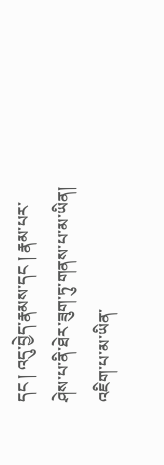དང ། འདུ་བྱེད་རྣམས་དང ། རྣམ་པར་ཤེས་པ་ནི་ཐེར་ཟུག་ཏུ་གནས་པ་མ་ཡིན། འཇིག་པ་མ་ཡིན་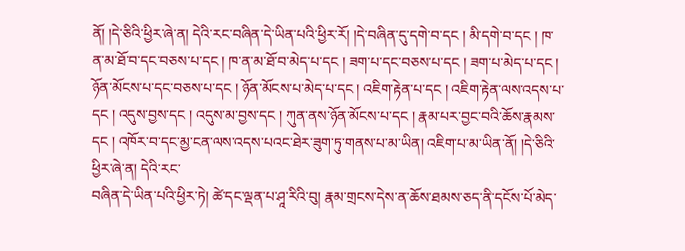ནོ། །དེ་ཅིའི་ཕྱིར་ཞེ་ན། དེའི་རང་བཞིན་དེ་ཡིན་པའི་ཕྱིར་རོ། །དེ་བཞིན་དུ་དགེ་བ་དང ། མི་དགེ་བ་དང ། ཁ་ན་མ་ཐོ་བ་དང་བཅས་པ་དང ། ཁ་ན་མ་ཐོ་བ་མེད་པ་དང ། ཟག་པ་དང་བཅས་པ་དང ། ཟག་པ་མེད་པ་དང ། ཉོན་མོངས་པ་དང་བཅས་པ་དང ། ཉོན་མོངས་པ་མེད་པ་དང ། འཇིག་རྟེན་པ་དང ། འཇིག་རྟེན་ལས་འདས་པ་དང ། འདུས་བྱས་དང ། འདུས་མ་བྱས་དང ། ཀུན་ནས་ཉོན་མོངས་པ་དང ། རྣམ་པར་བྱང་བའི་ཆོས་རྣམས་དང ། འཁོར་བ་དང་མྱ་ངན་ལས་འདས་པའང་ཐེར་ཟུག་ཏུ་གནས་པ་མ་ཡིན། འཇིག་པ་མ་ཡིན་ནོ། །དེ་ཅིའི་ཕྱིར་ཞེ་ན། དེའི་རང་
བཞིན་དེ་ཡིན་པའི་ཕྱིར་ཏེ། ཚེ་དང་ལྡན་པ་ཤཱ་རིའི་བུ། རྣམ་གྲངས་དེས་ན་ཆོས་ཐམས་ཅད་ནི་དངོས་པོ་མེད་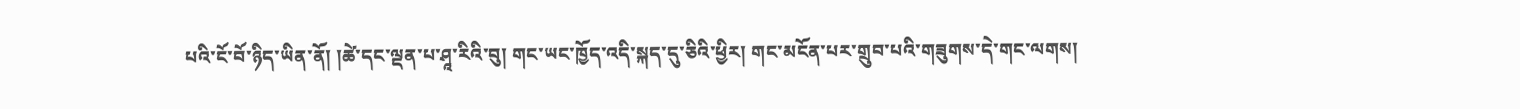པའི་ངོ་བོ་ཉིད་ཡིན་ནོ། །ཚེ་དང་ལྡན་པ་ཤཱ་རིའི་བུ། གང་ཡང་ཁྱོད་འདི་སྐད་དུ་ཅིའི་ཕྱིར། གང་མངོན་པར་གྲུབ་པའི་གཟུགས་དེ་གང་ལགས།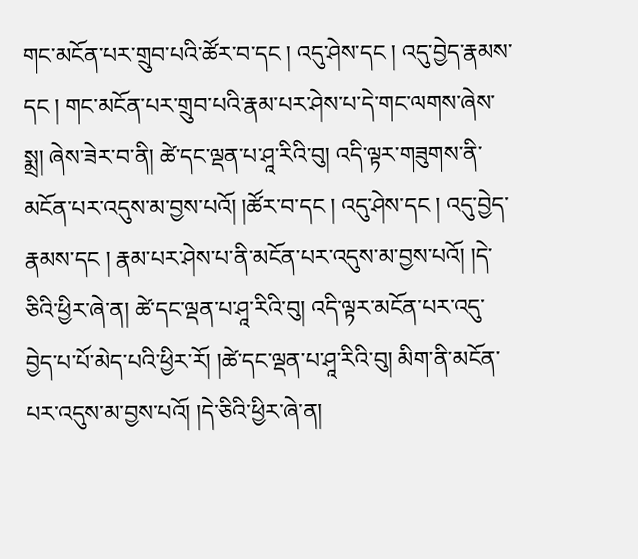གང་མངོན་པར་གྲུབ་པའི་ཚོར་བ་དང ། འདུ་ཤེས་དང ། འདུ་བྱེད་རྣམས་དང ། གང་མངོན་པར་གྲུབ་པའི་རྣམ་པར་ཤེས་པ་དེ་གང་ལགས་ཞེས་སྨྲ། ཞེས་ཟེར་བ་ནི། ཚེ་དང་ལྡན་པ་ཤཱ་རིའི་བུ། འདི་ལྟར་གཟུགས་ནི་མངོན་པར་འདུས་མ་བྱས་པའོ། །ཚོར་བ་དང ། འདུ་ཤེས་དང ། འདུ་བྱེད་རྣམས་དང ། རྣམ་པར་ཤེས་པ་ནི་མངོན་པར་འདུས་མ་བྱས་པའོ། །དེ་ཅིའི་ཕྱིར་ཞེ་ན། ཚེ་དང་ལྡན་པ་ཤཱ་རིའི་བུ། འདི་ལྟར་མངོན་པར་འདུ་བྱེད་པ་པོ་མེད་པའི་ཕྱིར་རོ། །ཚེ་དང་ལྡན་པ་ཤཱ་རིའི་བུ། མིག་ནི་མངོན་པར་འདུས་མ་བྱས་པའོ། །དེ་ཅིའི་ཕྱིར་ཞེ་ན།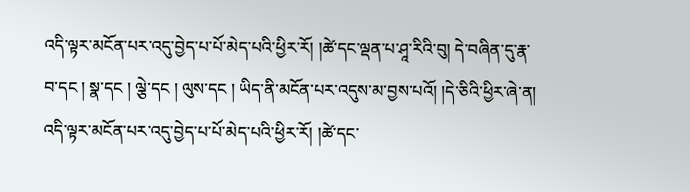འདི་ལྟར་མངོན་པར་འདུ་བྱེད་པ་པོ་མེད་པའི་ཕྱིར་རོ། །ཚེ་དང་ལྡན་པ་ཤཱ་རིའི་བུ། དེ་བཞིན་དུ་རྣ་བ་དང ། སྣ་དང ། ལྕེ་དང ། ལུས་དང ། ཡིད་ནི་མངོན་པར་འདུས་མ་བྱས་པའོ། །དེ་ཅིའི་ཕྱིར་ཞེ་ན། འདི་ལྟར་མངོན་པར་འདུ་བྱེད་པ་པོ་མེད་པའི་ཕྱིར་རོ། །ཚེ་དང་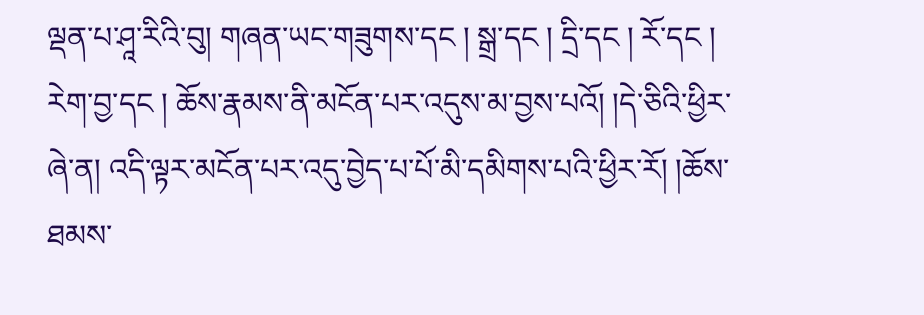ལྡན་པ་ཤཱ་རིའི་བུ། གཞན་ཡང་གཟུགས་དང ། སྒྲ་དང ། དྲི་དང ། རོ་དང ། རེག་བྱ་དང ། ཆོས་རྣམས་ནི་མངོན་པར་འདུས་མ་བྱས་པའོ། །དེ་ཅིའི་ཕྱིར་ཞེ་ན། འདི་ལྟར་མངོན་པར་འདུ་བྱེད་པ་པོ་མི་དམིགས་པའི་ཕྱིར་རོ། །ཆོས་ཐམས་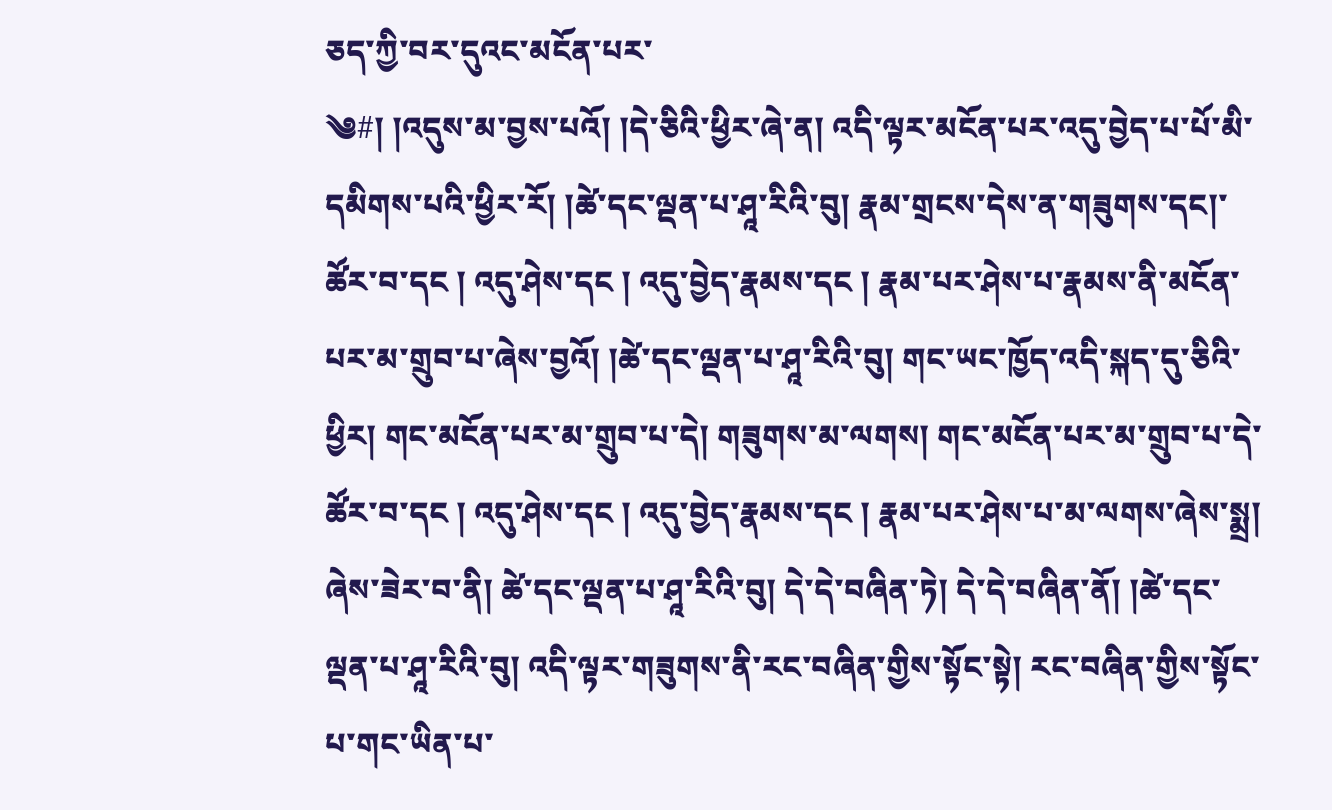ཅད་ཀྱི་བར་དུའང་མངོན་པར་
༄#། །འདུས་མ་བྱས་པའོ། །དེ་ཅིའི་ཕྱིར་ཞེ་ན། འདི་ལྟར་མངོན་པར་འདུ་བྱེད་པ་པོ་མི་དམིགས་པའི་ཕྱིར་རོ། །ཚེ་དང་ལྡན་པ་ཤཱ་རིའི་བུ། རྣམ་གྲངས་དེས་ན་གཟུགས་དང།་ཚོར་བ་དང ། འདུ་ཤེས་དང ། འདུ་བྱེད་རྣམས་དང ། རྣམ་པར་ཤེས་པ་རྣམས་ནི་མངོན་པར་མ་གྲུབ་པ་ཞེས་བྱའོ། །ཚེ་དང་ལྡན་པ་ཤཱ་རིའི་བུ། གང་ཡང་ཁྱོད་འདི་སྐད་དུ་ཅིའི་ཕྱིར། གང་མངོན་པར་མ་གྲུབ་པ་དེ། གཟུགས་མ་ལགས། གང་མངོན་པར་མ་གྲུབ་པ་དེ་ཚོར་བ་དང ། འདུ་ཤེས་དང ། འདུ་བྱེད་རྣམས་དང ། རྣམ་པར་ཤེས་པ་མ་ལགས་ཞེས་སྨྲ། ཞེས་ཟེར་བ་ནི། ཚེ་དང་ལྡན་པ་ཤཱ་རིའི་བུ། དེ་དེ་བཞིན་ཏེ། དེ་དེ་བཞིན་ནོ། །ཚེ་དང་ལྡན་པ་ཤཱ་རིའི་བུ། འདི་ལྟར་གཟུགས་ནི་རང་བཞིན་གྱིས་སྟོང་སྟེ། རང་བཞིན་གྱིས་སྟོང་པ་གང་ཡིན་པ་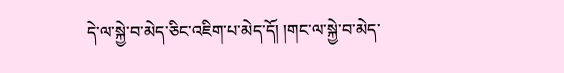དེ་ལ་སྐྱེ་བ་མེད་ཅིང་འཇིག་པ་མེད་དོ། །གང་ལ་སྐྱེ་བ་མེད་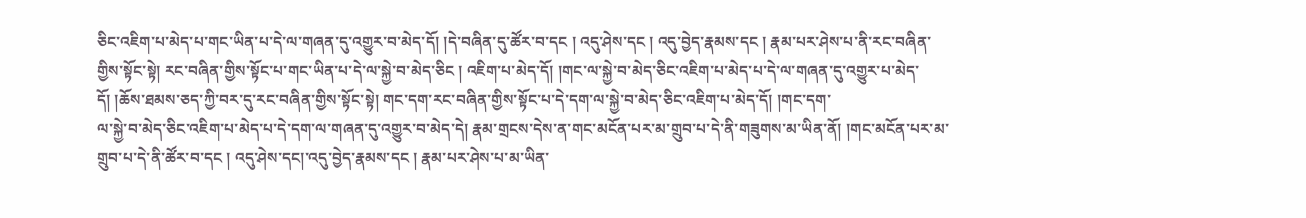ཅིང་འཇིག་པ་མེད་པ་གང་ཡིན་པ་དེ་ལ་གཞན་དུ་འགྱུར་བ་མེད་དོ། །དེ་བཞིན་དུ་ཚོར་བ་དང ། འདུ་ཤེས་དང ། འདུ་བྱེད་རྣམས་དང ། རྣམ་པར་ཤེས་པ་ནི་རང་བཞིན་གྱིས་སྟོང་སྟེ། རང་བཞིན་གྱིས་སྟོང་པ་གང་ཡིན་པ་དེ་ལ་སྐྱེ་བ་མེད་ཅིང ། འཇིག་པ་མེད་དོ། །གང་ལ་སྐྱེ་བ་མེད་ཅིང་འཇིག་པ་མེད་པ་དེ་ལ་གཞན་དུ་འགྱུར་པ་མེད་དོ། །ཆོས་ཐམས་ཅད་ཀྱི་བར་དུ་རང་བཞིན་གྱིས་སྟོང་སྟེ། གང་དག་རང་བཞིན་གྱིས་སྟོང་པ་དེ་དག་ལ་སྐྱེ་བ་མེད་ཅིང་འཇིག་པ་མེད་དོ། །གང་དག་
ལ་སྐྱེ་བ་མེད་ཅིང་འཇིག་པ་མེད་པ་དེ་དག་ལ་གཞན་དུ་འགྱུར་བ་མེད་དེ། རྣམ་གྲངས་དེས་ན་གང་མངོན་པར་མ་གྲུབ་པ་དེ་ནི་གཟུགས་མ་ཡིན་ནོ། །གང་མངོན་པར་མ་གྲུབ་པ་དེ་ནི་ཚོར་བ་དང ། འདུ་ཤེས་དང།་འདུ་བྱེད་རྣམས་དང ། རྣམ་པར་ཤེས་པ་མ་ཡིན་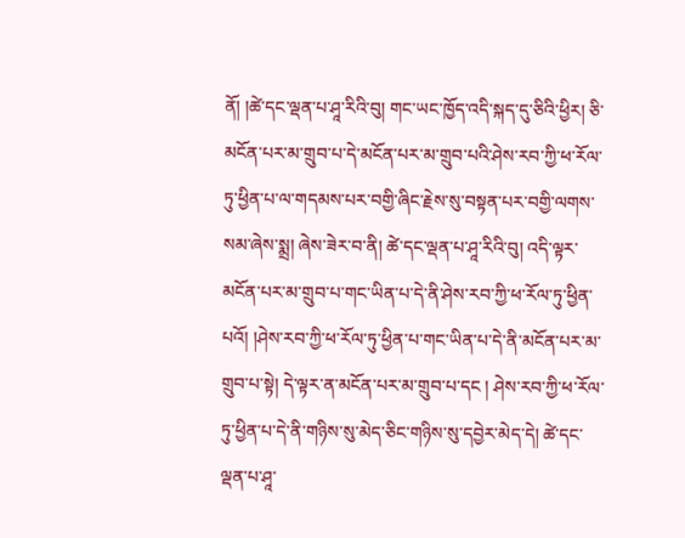ནོ། །ཚེ་དང་ལྡན་པ་ཤཱ་རིའི་བུ། གང་ཡང་ཁྱོད་འདི་སྐད་དུ་ཅིའི་ཕྱིར། ཅི་མངོན་པར་མ་གྲུབ་པ་དེ་མངོན་པར་མ་གྲུབ་པའི་ཤེས་རབ་ཀྱི་ཕ་རོལ་ཏུ་ཕྱིན་པ་ལ་གདམས་པར་བགྱི་ཞིང་རྗེས་སུ་བསྟན་པར་བགྱི་ལགས་སམ་ཞེས་སྨྲ། ཞེས་ཟེར་བ་ནི། ཚེ་དང་ལྡན་པ་ཤཱ་རིའི་བུ། འདི་ལྟར་མངོན་པར་མ་གྲུབ་པ་གང་ཡིན་པ་དེ་ནི་ཤེས་རབ་ཀྱི་ཕ་རོལ་ཏུ་ཕྱིན་པའོ། །ཤེས་རབ་ཀྱི་ཕ་རོལ་ཏུ་ཕྱིན་པ་གང་ཡིན་པ་དེ་ནི་མངོན་པར་མ་གྲུབ་པ་སྟེ། དེ་ལྟར་ན་མངོན་པར་མ་གྲུབ་པ་དང ། ཤེས་རབ་ཀྱི་ཕ་རོལ་ཏུ་ཕྱིན་པ་དེ་ནི་གཉིས་སུ་མེད་ཅིང་གཉིས་སུ་དབྱེར་མེད་དེ། ཚེ་དང་ལྡན་པ་ཤཱ་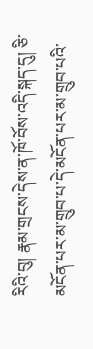རིའི་བུ། རྣམ་གྲངས་དེས་ན་ཁོ་བོས་འདི་སྐད་དུ། ཅི་མངོན་པར་མ་གྲུབ་པ་དེ་མངོན་པར་མ་གྲུབ་པའི་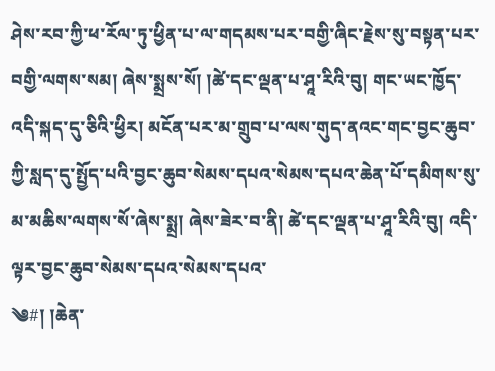ཤེས་རབ་ཀྱི་ཕ་རོལ་ཏུ་ཕྱིན་པ་ལ་གདམས་པར་བགྱི་ཞིང་རྗེས་སུ་བསྟན་པར་བགྱི་ལགས་སམ། ཞེས་སྨྲས་སོ། །ཚེ་དང་ལྡན་པ་ཤཱ་རིའི་བུ། གང་ཡང་ཁྱོད་འདི་སྐད་དུ་ཅིའི་ཕྱིར། མངོན་པར་མ་གྲུབ་པ་ལས་གུད་ནའང་གང་བྱང་ཆུབ་ཀྱི་སླད་དུ་སྤྱོད་པའི་བྱང་ཆུབ་སེམས་དཔའ་སེམས་དཔའ་ཆེན་པོ་དམིགས་སུ་མ་མཆིས་ལགས་སོ་ཞེས་སྨྲ། ཞེས་ཟེར་བ་ནི། ཚེ་དང་ལྡན་པ་ཤཱ་རིའི་བུ། འདི་ལྟར་བྱང་ཆུབ་སེམས་དཔའ་སེམས་དཔའ་
༄#། །ཆེན་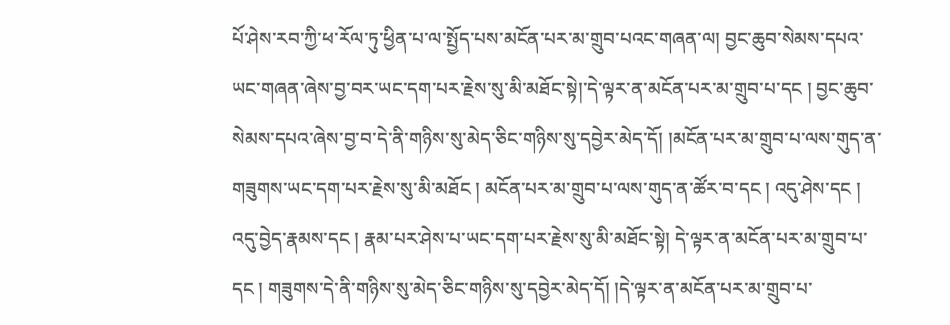པོ་ཤེས་རབ་ཀྱི་ཕ་རོལ་ཏུ་ཕྱིན་པ་ལ་སྤྱོད་པས་མངོན་པར་མ་གྲུབ་པའང་གཞན་ལ། བྱང་ཆུབ་སེམས་དཔའ་ཡང་གཞན་ཞེས་བྱ་བར་ཡང་དག་པར་རྗེས་སུ་མི་མཐོང་སྟེ།་དེ་ལྟར་ན་མངོན་པར་མ་གྲུབ་པ་དང ། བྱང་ཆུབ་སེམས་དཔའ་ཞེས་བྱ་བ་དེ་ནི་གཉིས་སུ་མེད་ཅིང་གཉིས་སུ་དབྱེར་མེད་དོ། །མངོན་པར་མ་གྲུབ་པ་ལས་གུད་ན་གཟུགས་ཡང་དག་པར་རྗེས་སུ་མི་མཐོང ། མངོན་པར་མ་གྲུབ་པ་ལས་གུད་ན་ཚོར་བ་དང ། འདུ་ཤེས་དང ། འདུ་བྱེད་རྣམས་དང ། རྣམ་པར་ཤེས་པ་ཡང་དག་པར་རྗེས་སུ་མི་མཐོང་སྟེ། དེ་ལྟར་ན་མངོན་པར་མ་གྲུབ་པ་དང ། གཟུགས་དེ་ནི་གཉིས་སུ་མེད་ཅིང་གཉིས་སུ་དབྱེར་མེད་དོ། །དེ་ལྟར་ན་མངོན་པར་མ་གྲུབ་པ་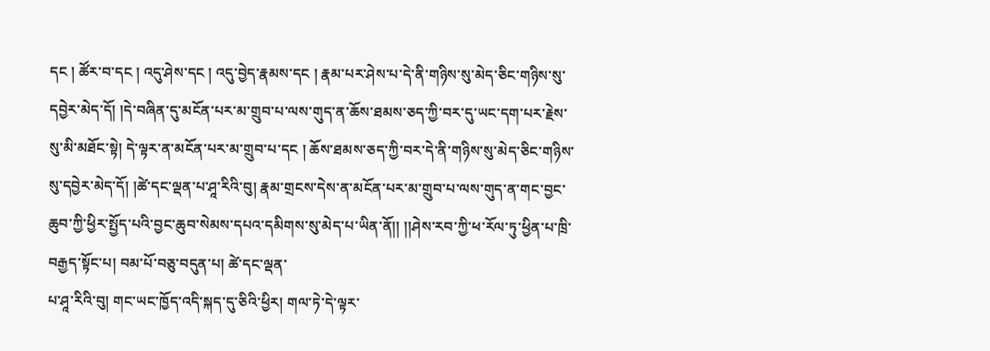དང ། ཚོར་བ་དང ། འདུ་ཤེས་དང ། འདུ་བྱེད་རྣམས་དང ། རྣམ་པར་ཤེས་པ་དེ་ནི་གཉིས་སུ་མེད་ཅིང་གཉིས་སུ་དབྱེར་མེད་དོ། །དེ་བཞིན་དུ་མངོན་པར་མ་གྲུབ་པ་ལས་གུད་ན་ཆོས་ཐམས་ཅད་ཀྱི་བར་དུ་ཡང་དག་པར་རྗེས་སུ་མི་མཐོང་སྟེ། དེ་ལྟར་ན་མངོན་པར་མ་གྲུབ་པ་དང ། ཆོས་ཐམས་ཅད་ཀྱི་བར་དེ་ནི་གཉིས་སུ་མེད་ཅིང་གཉིས་སུ་དབྱེར་མེད་དོ། །ཚེ་དང་ལྡན་པ་ཤཱ་རིའི་བུ། རྣམ་གྲངས་དེས་ན་མངོན་པར་མ་གྲུབ་པ་ལས་གུད་ན་གང་བྱང་ཆུབ་ཀྱི་ཕྱིར་སྤྱོད་པའི་བྱང་ཆུབ་སེམས་དཔའ་དམིགས་སུ་མེད་པ་ཡིན་ནོ།། །།ཤེས་རབ་ཀྱི་ཕ་རོལ་ཏུ་ཕྱིན་པ་ཁྲི་བརྒྱད་སྟོང་པ། བམ་པོ་བཅུ་བདུན་པ། ཚེ་དང་ལྡན་
པ་ཤཱ་རིའི་བུ། གང་ཡང་ཁྱོད་འདི་སྐད་དུ་ཅིའི་ཕྱིར། གལ་ཏེ་དེ་ལྟར་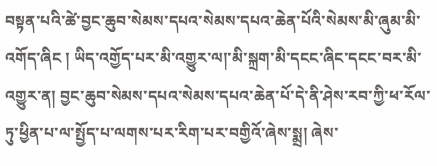བསྟན་པའི་ཚེ་བྱང་ཆུབ་སེམས་དཔའ་སེམས་དཔའ་ཆེན་པོའི་སེམས་མི་ཞུམ་མི་འགོད་ཞིང ། ཡིད་འགྱོད་པར་མི་འགྱུར་ལ།་མི་སྐྲག་མི་དངང་ཞིང་དངང་བར་མི་འགྱུར་ན། བྱང་ཆུབ་སེམས་དཔའ་སེམས་དཔའ་ཆེན་པོ་དེ་ནི་ཤེས་རབ་ཀྱི་ཕ་རོལ་ཏུ་ཕྱིན་པ་ལ་སྤྱོད་པ་ལགས་པར་རིག་པར་བགྱིའོ་ཞེས་སྨྲ། ཞེས་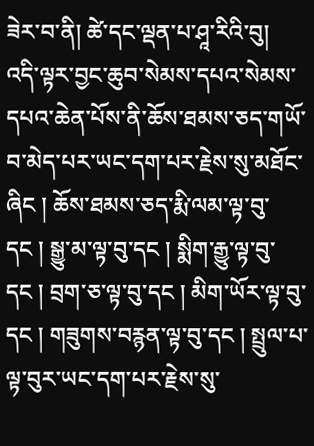ཟེར་བ་ནི། ཚེ་དང་ལྡན་པ་ཤཱ་རིའི་བུ། འདི་ལྟར་བྱང་ཆུབ་སེམས་དཔའ་སེམས་དཔའ་ཆེན་པོས་ནི་ཆོས་ཐམས་ཅད་གཡོ་བ་མེད་པར་ཡང་དག་པར་རྗེས་སུ་མཐོང་ཞིང ། ཆོས་ཐམས་ཅད་རྨི་ལམ་ལྟ་བུ་དང ། སྒྱུ་མ་ལྟ་བུ་དང ། སྨིག་རྒྱུ་ལྟ་བུ་དང ། བྲག་ཅ་ལྟ་བུ་དང ། མིག་ཡོར་ལྟ་བུ་དང ། གཟུགས་བརྙན་ལྟ་བུ་དང ། སྤྲུལ་པ་ལྟ་བུར་ཡང་དག་པར་རྗེས་སུ་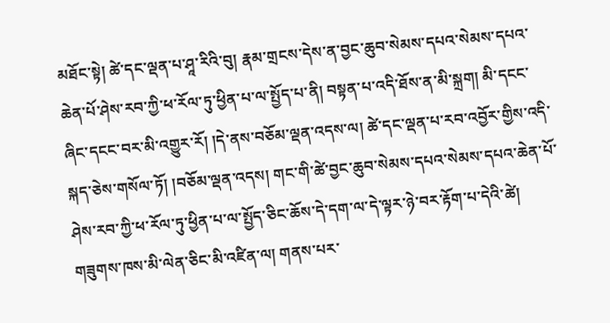མཐོང་སྟེ། ཚེ་དང་ལྡན་པ་ཤཱ་རིའི་བུ། རྣམ་གྲངས་དེས་ན་བྱང་ཆུབ་སེམས་དཔའ་སེམས་དཔའ་ཆེན་པོ་ཤེས་རབ་ཀྱི་ཕ་རོལ་ཏུ་ཕྱིན་པ་ལ་སྤྱོད་པ་ནི། བསྟན་པ་འདི་ཐོས་ན་མི་སྐྲག། མི་དངང་ཞིང་དངང་བར་མི་འགྱུར་རོ། །དེ་ནས་བཅོམ་ལྡན་འདས་ལ། ཚེ་དང་ལྡན་པ་རབ་འབྱོར་གྱིས་འདི་སྐད་ཅེས་གསོལ་ཏོ། །བཅོམ་ལྡན་འདས། གང་གི་ཚེ་བྱང་ཆུབ་སེམས་དཔའ་སེམས་དཔའ་ཆེན་པོ་ཤེས་རབ་ཀྱི་ཕ་རོལ་ཏུ་ཕྱིན་པ་ལ་སྤྱོད་ཅིང་ཆོས་དེ་དག་ལ་དེ་ལྟར་ཉེ་བར་རྟོག་པ་དེའི་ཚེ། གཟུགས་ཁས་མི་ལེན་ཅིང་མི་འཛིན་ལ། གནས་པར་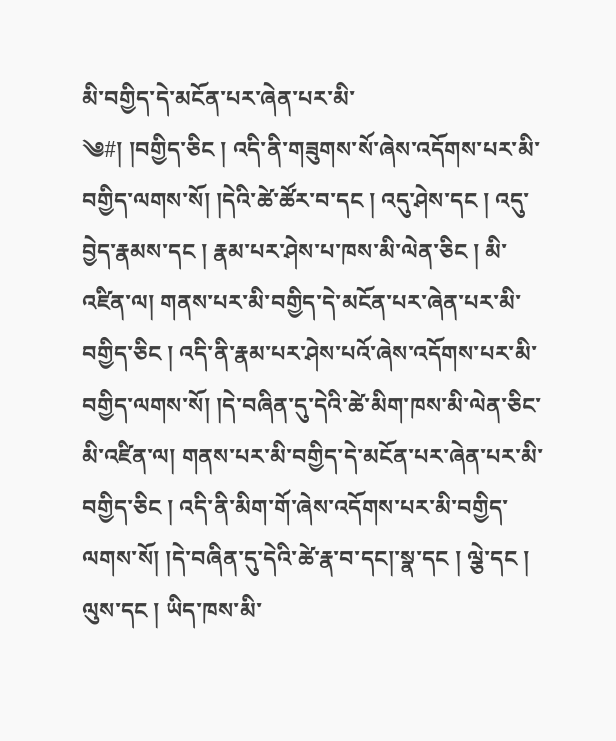མི་བགྱིད་དེ་མངོན་པར་ཞེན་པར་མི་
༄#། །བགྱིད་ཅིང ། འདི་ནི་གཟུགས་སོ་ཞེས་འདོགས་པར་མི་བགྱིད་ལགས་སོ། །དེའི་ཚེ་ཚོར་བ་དང ། འདུ་ཤེས་དང ། འདུ་བྱེད་རྣམས་དང ། རྣམ་པར་ཤེས་པ་ཁས་མི་ལེན་ཅིང ། མི་འཛིན་ལ། གནས་པར་མི་བགྱིད་དེ་མངོན་པར་ཞེན་པར་མི་བགྱིད་ཅིང ། འདི་ནི་རྣམ་པར་ཤེས་པའོ་ཞེས་འདོགས་པར་མི་བགྱིད་ལགས་སོ། །དེ་བཞིན་དུ་དེའི་ཚེ་མིག་ཁས་མི་ལེན་ཅིང་མི་འཛིན་ལ། གནས་པར་མི་བགྱིད་དེ་མངོན་པར་ཞེན་པར་མི་བགྱིད་ཅིང ། འདི་ནི་མིག་གོ་ཞེས་འདོགས་པར་མི་བགྱིད་ལགས་སོ། །དེ་བཞིན་དུ་དེའི་ཚེ་རྣ་བ་དང།་སྣ་དང ། ལྕེ་དང ། ལུས་དང ། ཡིད་ཁས་མི་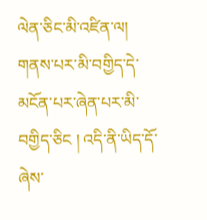ལེན་ཅིང་མི་འཛིན་ལ། གནས་པར་མི་བགྱིད་དེ་མངོན་པར་ཞེན་པར་མི་བགྱིད་ཅིང ། འདི་ནི་ཡིད་དོ་ཞེས་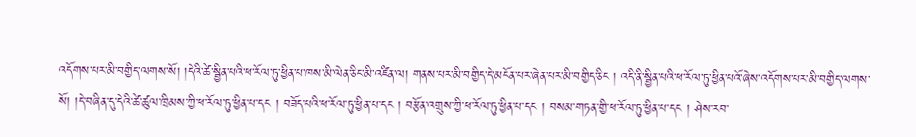འདོགས་པར་མི་བགྱིད་ལགས་སོ། །དེའི་ཚེ་སྦྱིན་པའི་ཕ་རོལ་ཏུ་ཕྱིན་པ་ཁས་མི་ལེན་ཅིང་མི་འཛིན་ལ། གནས་པར་མི་བགྱིད་དེ་མངོན་པར་ཞེན་པར་མི་བགྱིད་ཅིང ། འདི་ནི་སྦྱིན་པའི་ཕ་རོལ་ཏུ་ཕྱིན་པའོ་ཞེས་འདོགས་པར་མི་བགྱིད་ལགས་སོ། །དེ་བཞིན་དུ་དེའི་ཚེ་ཚུལ་ཁྲིམས་ཀྱི་ཕ་རོལ་ཏུ་ཕྱིན་པ་དང ། བཟོད་པའི་ཕ་རོལ་ཏུ་ཕྱིན་པ་དང ། བརྩོན་འགྲུས་ཀྱི་ཕ་རོལ་ཏུ་ཕྱིན་པ་དང ། བསམ་གཏན་གྱི་ཕ་རོལ་ཏུ་ཕྱིན་པ་དང ། ཤེས་རབ་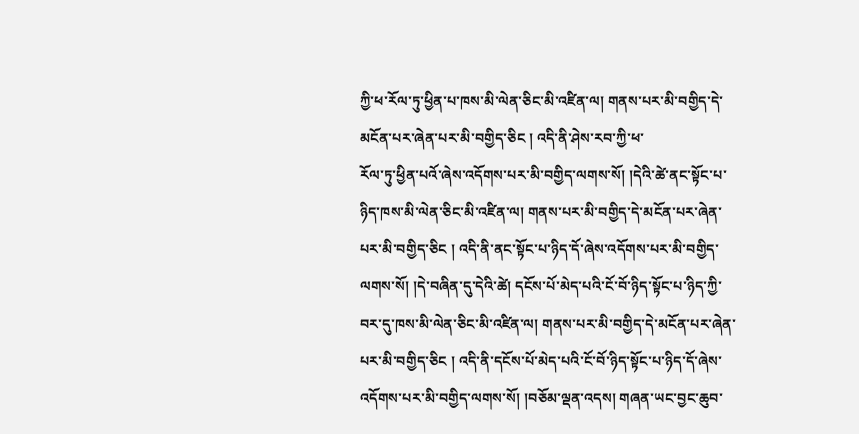ཀྱི་ཕ་རོལ་ཏུ་ཕྱིན་པ་ཁས་མི་ལེན་ཅིང་མི་འཛིན་ལ། གནས་པར་མི་བགྱིད་དེ་མངོན་པར་ཞེན་པར་མི་བགྱིད་ཅིང ། འདི་ནི་ཤེས་རབ་ཀྱི་ཕ་
རོལ་ཏུ་ཕྱིན་པའོ་ཞེས་འདོགས་པར་མི་བགྱིད་ལགས་སོ། །དེའི་ཚེ་ནང་སྟོང་པ་ཉིད་ཁས་མི་ལེན་ཅིང་མི་འཛིན་ལ། གནས་པར་མི་བགྱིད་དེ་མངོན་པར་ཞེན་པར་མི་བགྱིད་ཅིང ། འདི་ནི་ནང་སྟོང་པ་ཉིད་དོ་ཞེས་འདོགས་པར་མི་བགྱིད་ལགས་སོ། །དེ་བཞིན་དུ་དེའི་ཚེ། དངོས་པོ་མེད་པའི་ངོ་བོ་ཉིད་སྟོང་པ་ཉིད་ཀྱི་བར་དུ་ཁས་མི་ལེན་ཅིང་མི་འཛིན་ལ། གནས་པར་མི་བགྱིད་དེ་མངོན་པར་ཞེན་པར་མི་བགྱིད་ཅིང ། འདི་ནི་དངོས་པོ་མེད་པའི་ངོ་བོ་ཉིད་སྟོང་པ་ཉིད་དོ་ཞེས་འདོགས་པར་མི་བགྱིད་ལགས་སོ། །བཅོམ་ལྡན་འདས། གཞན་ཡང་བྱང་ཆུབ་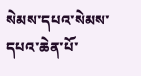སེམས་དཔའ་སེམས་དཔའ་ཆེན་པོ་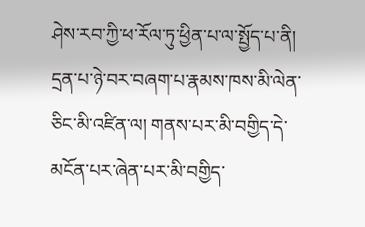ཤེས་རབ་ཀྱི་ཕ་རོལ་ཏུ་ཕྱིན་པ་ལ་སྤྱོད་པ་ནི། དྲན་པ་ཉེ་བར་བཞག་པ་རྣམས་ཁས་མི་ལེན་ཅིང་མི་འཛིན་ལ། གནས་པར་མི་བགྱིད་དེ་མངོན་པར་ཞེན་པར་མི་བགྱིད་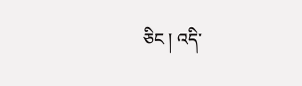ཅིང ། འདི་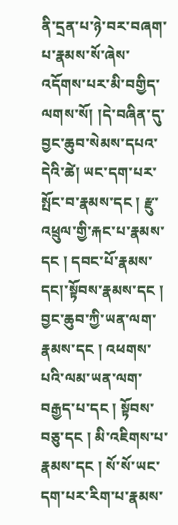ནི་དྲན་པ་ཉེ་བར་བཞག་པ་རྣམས་སོ་ཞེས་འདོགས་པར་མི་བགྱིད་ལགས་སོ། །དེ་བཞིན་དུ་བྱང་ཆུབ་སེམས་དཔའ་དེའི་ཚེ། ཡང་དག་པར་སྤོང་བ་རྣམས་དང ། རྫུ་འཕྲུལ་གྱི་རྐང་པ་རྣམས་དང ། དབང་པོ་རྣམས་དང།་སྟོབས་རྣམས་དང ། བྱང་ཆུབ་ཀྱི་ཡན་ལག་རྣམས་དང ། འཕགས་པའི་ལམ་ཡན་ལག་བརྒྱད་པ་དང ། སྟོབས་བཅུ་དང ། མི་འཇིགས་པ་རྣམས་དང ། སོ་སོ་ཡང་དག་པར་རིག་པ་རྣམས་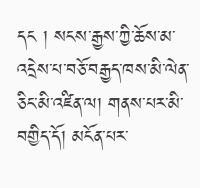དང ། སངས་རྒྱས་ཀྱི་ཆོས་མ་འདྲེས་པ་བཅོ་བརྒྱད་ཁས་མི་ལེན་ཅིང་མི་འཛིན་ལ། གནས་པར་མི་བགྱིད་དོ། མངོན་པར་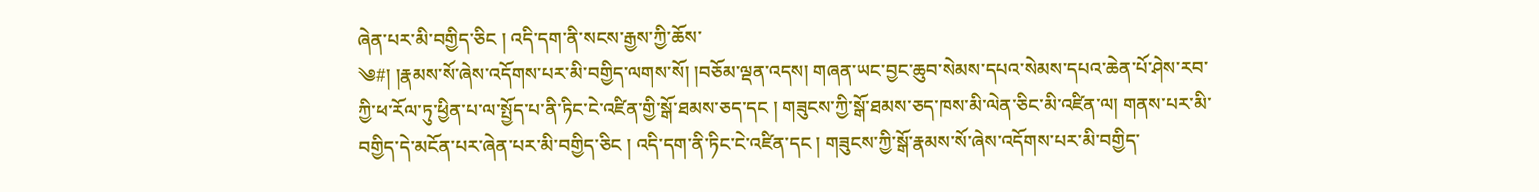ཞེན་པར་མི་བགྱིད་ཅིང ། འདི་དག་ནི་སངས་རྒྱས་ཀྱི་ཆོས་
༄#། །རྣམས་སོ་ཞེས་འདོགས་པར་མི་བགྱིད་ལགས་སོ། །བཅོམ་ལྡན་འདས། གཞན་ཡང་བྱང་ཆུབ་སེམས་དཔའ་སེམས་དཔའ་ཆེན་པོ་ཤེས་རབ་ཀྱི་ཕ་རོལ་ཏུ་ཕྱིན་པ་ལ་སྤྱོད་པ་ནི་ཏིང་ངེ་འཛིན་གྱི་སྒོ་ཐམས་ཅད་དང ། གཟུངས་ཀྱི་སྒོ་ཐམས་ཅད་ཁས་མི་ལེན་ཅིང་མི་འཛིན་ལ། གནས་པར་མི་བགྱིད་དེ་མངོན་པར་ཞེན་པར་མི་བགྱིད་ཅིང ། འདི་དག་ནི་ཏིང་ངེ་འཛིན་དང ། གཟུངས་ཀྱི་སྒོ་རྣམས་སོ་ཞེས་འདོགས་པར་མི་བགྱིད་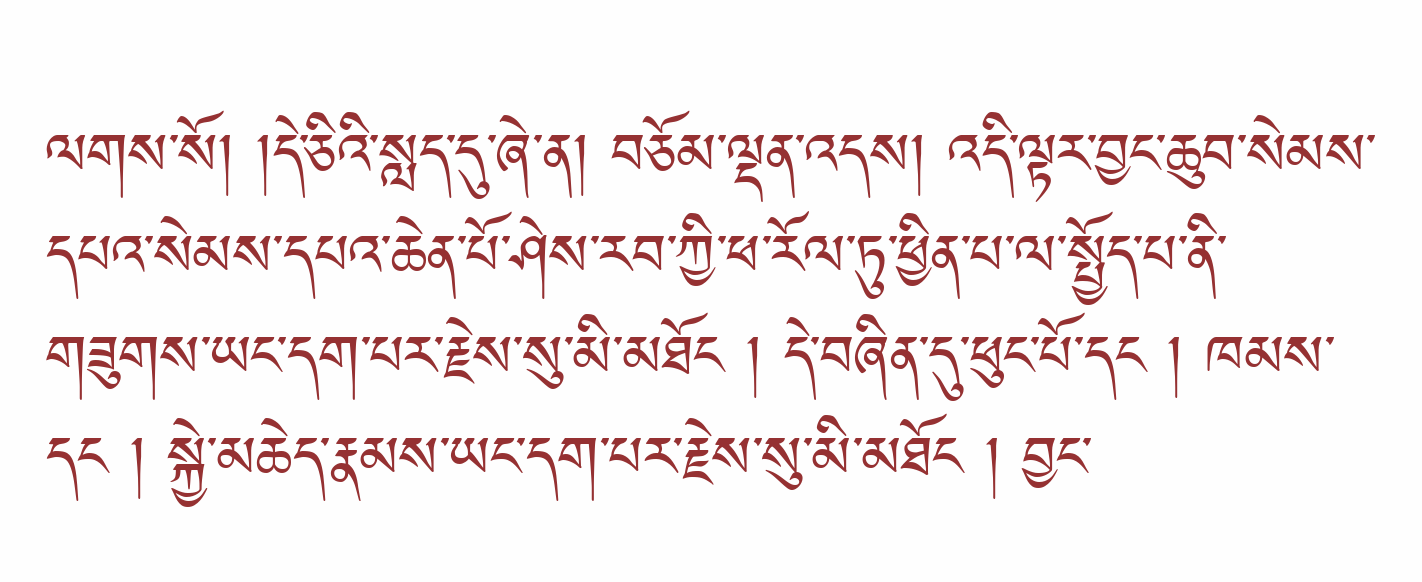ལགས་སོ། །དེ་ཅིའི་སླད་དུ་ཞེ་ན། བཅོམ་ལྡན་འདས། འདི་ལྟར་བྱང་ཆུབ་སེམས་དཔའ་སེམས་དཔའ་ཆེན་པོ་ཤེས་རབ་ཀྱི་ཕ་རོལ་ཏུ་ཕྱིན་པ་ལ་སྤྱོད་པ་ནི་གཟུགས་ཡང་དག་པར་རྗེས་སུ་མི་མཐོང ། དེ་བཞིན་དུ་ཕུང་པོ་དང ། ཁམས་དང ། སྐྱེ་མཆེད་རྣམས་ཡང་དག་པར་རྗེས་སུ་མི་མཐོང ། བྱང་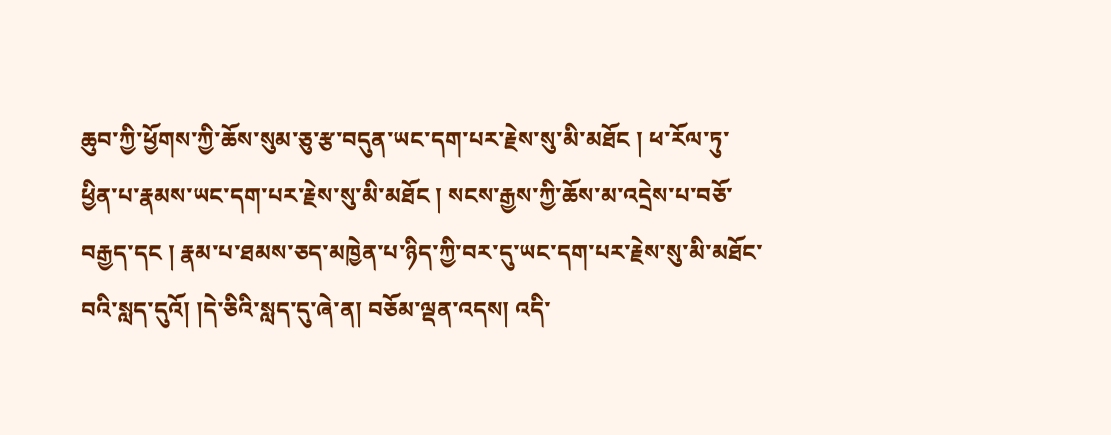ཆུབ་ཀྱི་ཕྱོགས་ཀྱི་ཆོས་སུམ་ཅུ་རྩ་བདུན་ཡང་དག་པར་རྗེས་སུ་མི་མཐོང ། ཕ་རོལ་ཏུ་ཕྱིན་པ་རྣམས་ཡང་དག་པར་རྗེས་སུ་མི་མཐོང ། སངས་རྒྱས་ཀྱི་ཆོས་མ་འདྲེས་པ་བཅོ་བརྒྱད་དང ། རྣམ་པ་ཐམས་ཅད་མཁྱེན་པ་ཉིད་ཀྱི་བར་དུ་ཡང་དག་པར་རྗེས་སུ་མི་མཐོང་བའི་སླད་དུའོ། །དེ་ཅིའི་སླད་དུ་ཞེ་ན། བཅོམ་ལྡན་འདས། འདི་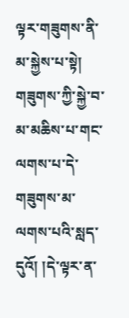ལྟར་གཟུགས་ནི་མ་སྐྱེས་པ་སྟེ། གཟུགས་ཀྱི་སྐྱེ་བ་མ་མཆིས་པ་གང་ལགས་པ་དེ་གཟུགས་མ་ལགས་པའི་སླད་དུའོ། །དེ་ལྟར་ན་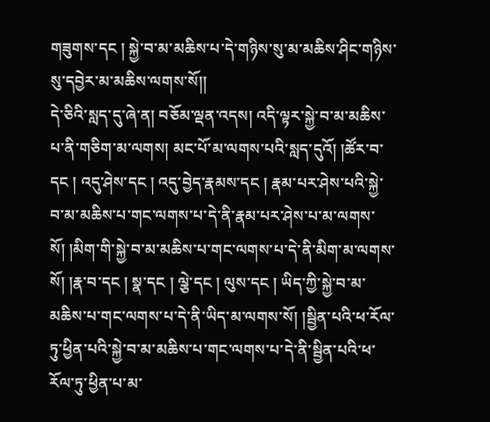གཟུགས་དང ། སྐྱེ་བ་མ་མཆིས་པ་དེ་གཉིས་སུ་མ་མཆིས་ཤིང་གཉིས་སུ་དབྱེར་མ་མཆིས་ལགས་སོ།།
དེ་ཅིའི་སླད་དུ་ཞེ་ན། བཅོམ་ལྡན་འདས། འདི་ལྟར་སྐྱེ་བ་མ་མཆིས་པ་ནི་གཅིག་མ་ལགས། མང་པོ་མ་ལགས་པའི་སླད་དུའོ། །ཚོར་བ་དང ། འདུ་ཤེས་དང ། འདུ་བྱེད་རྣམས་དང ། རྣམ་པར་ཤེས་པའི་སྐྱེ་བ་མ་མཆིས་པ་གང་ལགས་པ་དེ་ནི་རྣམ་པར་ཤེས་པ་མ་ལགས་སོ། །མིག་གི་སྐྱེ་བ་མ་མཆིས་པ་གང་ལགས་པ་དེ་ནི་མིག་མ་ལགས་སོ། །རྣ་བ་དང ། སྣ་དང ། ལྕེ་དང ། ལུས་དང ། ཡིད་ཀྱི་སྐྱེ་བ་མ་མཆིས་པ་གང་ལགས་པ་དེ་ནི་ཡིད་མ་ལགས་སོ། །སྦྱིན་པའི་ཕ་རོལ་ཏུ་ཕྱིན་པའི་སྐྱེ་བ་མ་མཆིས་པ་གང་ལགས་པ་དེ་ནི་སྦྱིན་པའི་ཕ་རོལ་ཏུ་ཕྱིན་པ་མ་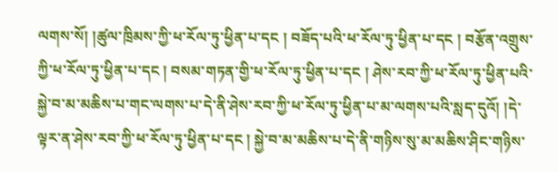ལགས་སོ། །ཚུལ་ཁྲིམས་ཀྱི་ཕ་རོལ་ཏུ་ཕྱིན་པ་དང ། བཟོད་པའི་ཕ་རོལ་ཏུ་ཕྱིན་པ་དང ། བརྩོན་འགྲུས་ཀྱི་ཕ་རོལ་ཏུ་ཕྱིན་པ་དང ། བསམ་གཏན་གྱི་ཕ་རོལ་ཏུ་ཕྱིན་པ་དང ། ཤེས་རབ་ཀྱི་ཕ་རོལ་ཏུ་ཕྱིན་པའི་སྐྱེ་བ་མ་མཆིས་པ་གང་ལགས་པ་དེ་ནི་ཤེས་རབ་ཀྱི་ཕ་རོལ་ཏུ་ཕྱིན་པ་མ་ལགས་པའི་སླད་དུའོ། །དེ་ལྟར་ན་ཤེས་རབ་ཀྱི་ཕ་རོལ་ཏུ་ཕྱིན་པ་དང ། སྐྱེ་བ་མ་མཆིས་པ་དེ་ནི་གཉིས་སུ་མ་མཆིས་ཤིང་གཉིས་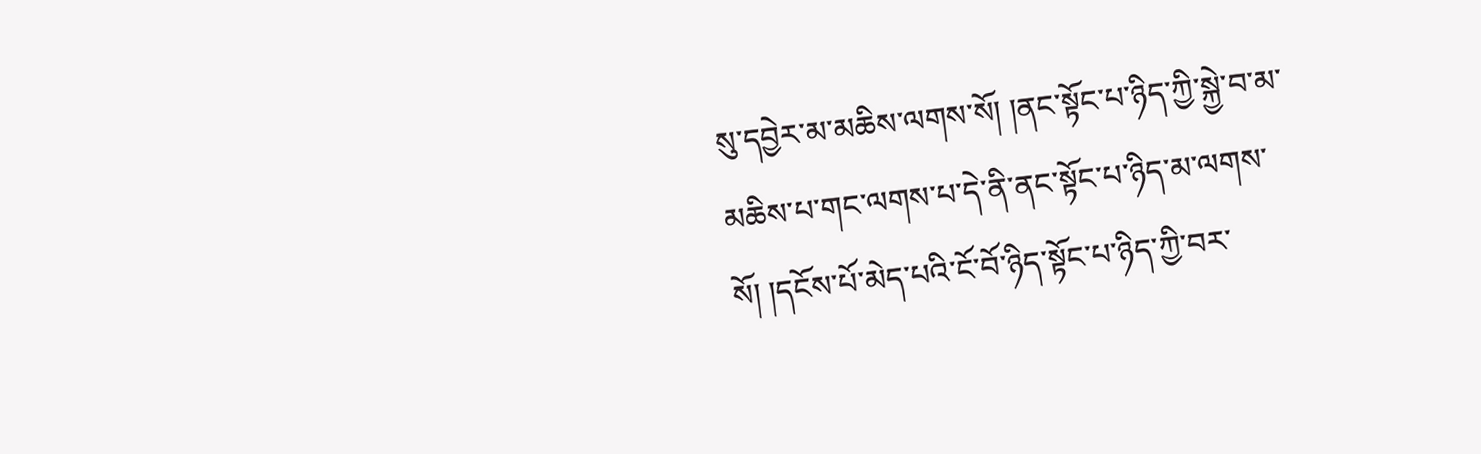སུ་དབྱེར་མ་མཆིས་ལགས་སོ། །ནང་སྟོང་པ་ཉིད་ཀྱི་སྐྱེ་བ་མ་མཆིས་པ་གང་ལགས་པ་དེ་ནི་ནང་སྟོང་པ་ཉིད་མ་ལགས་སོ། །དངོས་པོ་མེད་པའི་ངོ་བོ་ཉིད་སྟོང་པ་ཉིད་ཀྱི་བར་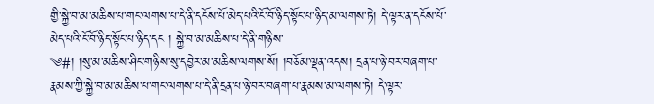གྱི་སྐྱེ་བ་མ་མཆིས་པ་གང་ལགས་པ་དེ་ནི་དངོས་པོ་མེད་པའི་ངོ་བོ་ཉིད་སྟོང་པ་ཉིད་མ་ལགས་ཏེ། དེ་ལྟར་ན་དངོས་པོ་མེད་པའི་ངོ་བོ་ཉིད་སྟོང་པ་ཉིད་དང ། སྐྱེ་བ་མ་མཆིས་པ་དེ་ནི་གཉིས་
༄#། །སུ་མ་མཆིས་ཤིང་གཉིས་སུ་དབྱེར་མ་མཆིས་ལགས་སོ། །བཅོམ་ལྡན་འདས། དྲན་པ་ཉེ་བར་བཞག་པ་རྣམས་ཀྱི་སྐྱེ་བ་མ་མཆིས་པ་གང་ལགས་པ་དེ་ནི་དྲན་པ་ཉེ་བར་བཞག་པ་རྣམས་མ་ལགས་ཏེ། དེ་ལྟར་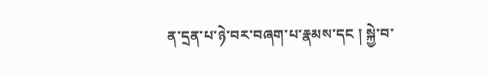ན་དྲན་པ་ཉེ་བར་བཞག་པ་རྣམས་དང ། སྐྱེ་བ་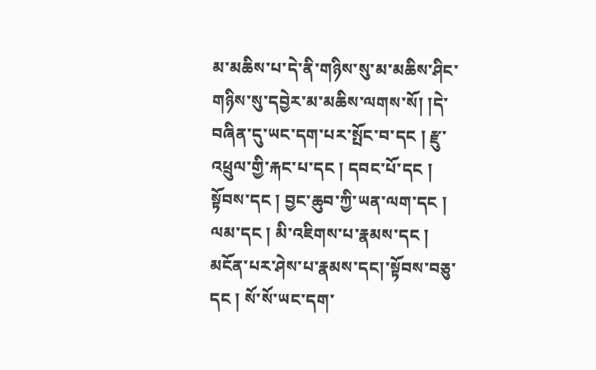མ་མཆིས་པ་དེ་ནི་གཉིས་སུ་མ་མཆིས་ཤིང་གཉིས་སུ་དབྱེར་མ་མཆིས་ལགས་སོ། །དེ་བཞིན་དུ་ཡང་དག་པར་སྤོང་བ་དང ། རྫུ་འཕྲུལ་གྱི་རྐང་པ་དང ། དབང་པོ་དང ། སྟོབས་དང ། བྱང་ཆུབ་ཀྱི་ཡན་ལག་དང ། ལམ་དང ། མི་འཇིགས་པ་རྣམས་དང ། མངོན་པར་ཤེས་པ་རྣམས་དང།་སྟོབས་བཅུ་དང ། སོ་སོ་ཡང་དག་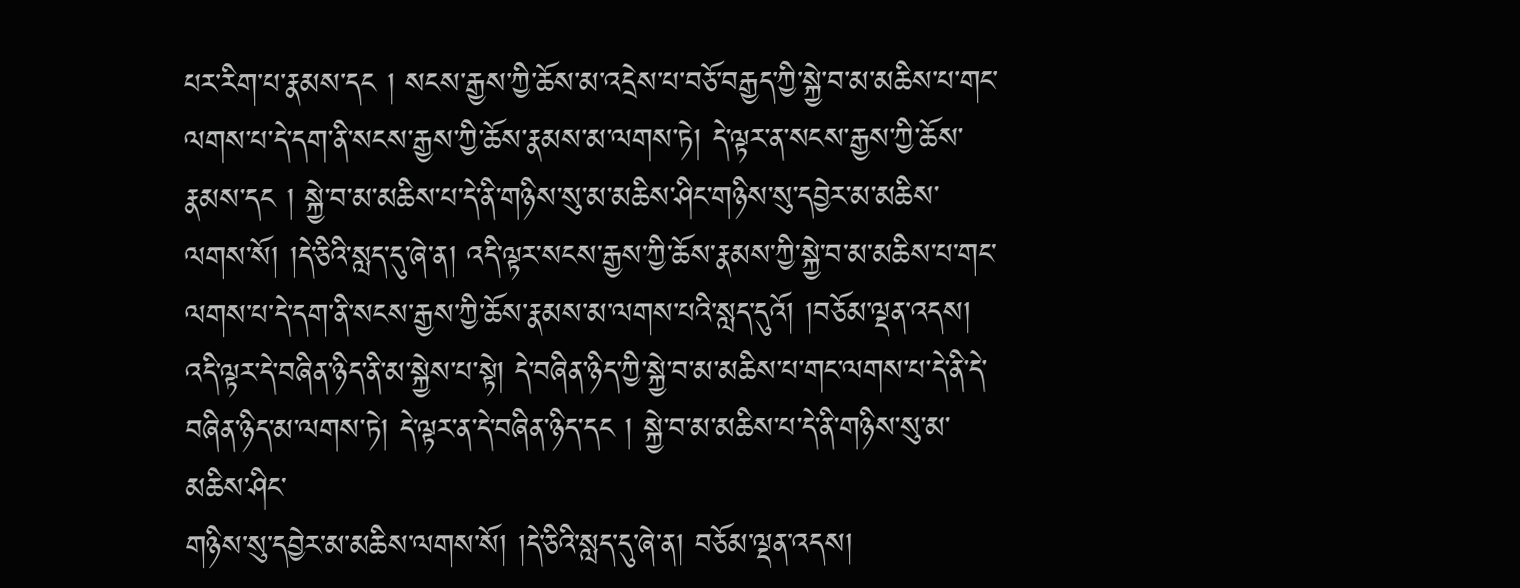པར་རིག་པ་རྣམས་དང ། སངས་རྒྱས་ཀྱི་ཆོས་མ་འདྲེས་པ་བཅོ་བརྒྱད་ཀྱི་སྐྱེ་བ་མ་མཆིས་པ་གང་ལགས་པ་དེ་དག་ནི་སངས་རྒྱས་ཀྱི་ཆོས་རྣམས་མ་ལགས་ཏེ། དེ་ལྟར་ན་སངས་རྒྱས་ཀྱི་ཆོས་རྣམས་དང ། སྐྱེ་བ་མ་མཆིས་པ་དེ་ནི་གཉིས་སུ་མ་མཆིས་ཤིང་གཉིས་སུ་དབྱེར་མ་མཆིས་ལགས་སོ། །དེ་ཅིའི་སླད་དུ་ཞེ་ན། འདི་ལྟར་སངས་རྒྱས་ཀྱི་ཆོས་རྣམས་ཀྱི་སྐྱེ་བ་མ་མཆིས་པ་གང་ལགས་པ་དེ་དག་ནི་སངས་རྒྱས་ཀྱི་ཆོས་རྣམས་མ་ལགས་པའི་སླད་དུའོ། །བཅོམ་ལྡན་འདས། འདི་ལྟར་དེ་བཞིན་ཉིད་ནི་མ་སྐྱེས་པ་སྟེ། དེ་བཞིན་ཉིད་ཀྱི་སྐྱེ་བ་མ་མཆིས་པ་གང་ལགས་པ་དེ་ནི་དེ་བཞིན་ཉིད་མ་ལགས་ཏེ། དེ་ལྟར་ན་དེ་བཞིན་ཉིད་དང ། སྐྱེ་བ་མ་མཆིས་པ་དེ་ནི་གཉིས་སུ་མ་མཆིས་ཤིང་
གཉིས་སུ་དབྱེར་མ་མཆིས་ལགས་སོ། །དེ་ཅིའི་སླད་དུ་ཞེ་ན། བཅོམ་ལྡན་འདས།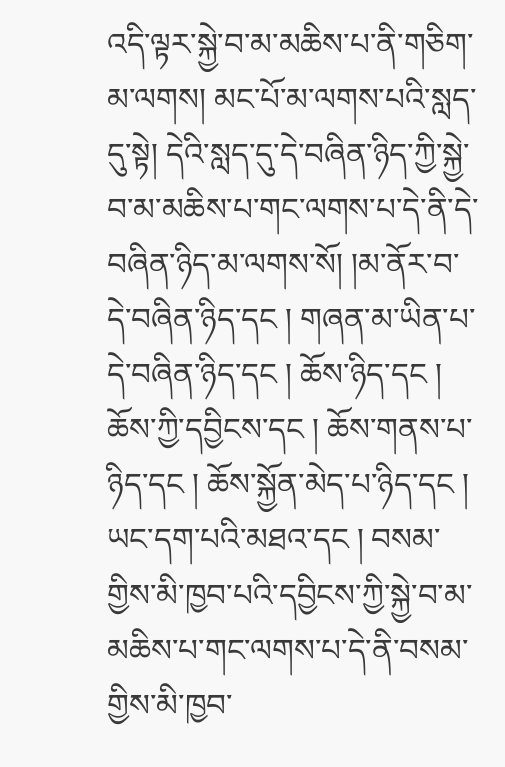འདི་ལྟར་སྐྱེ་བ་མ་མཆིས་པ་ནི་གཅིག་མ་ལགས། མང་པོ་མ་ལགས་པའི་སླད་དུ་སྟེ། དེའི་སླད་དུ་དེ་བཞིན་ཉིད་ཀྱི་སྐྱེ་བ་མ་མཆིས་པ་གང་ལགས་པ་དེ་ནི་དེ་བཞིན་ཉིད་མ་ལགས་སོ། །མ་ནོར་བ་དེ་བཞིན་ཉིད་དང ། གཞན་མ་ཡིན་པ་དེ་བཞིན་ཉིད་དང ། ཆོས་ཉིད་དང ། ཆོས་ཀྱི་དབྱིངས་དང ། ཆོས་གནས་པ་ཉིད་དང ། ཆོས་སྐྱོན་མེད་པ་ཉིད་དང ། ཡང་དག་པའི་མཐའ་དང ། བསམ་གྱིས་མི་ཁྱབ་པའི་དབྱིངས་ཀྱི་སྐྱེ་བ་མ་མཆིས་པ་གང་ལགས་པ་དེ་ནི་བསམ་གྱིས་མི་ཁྱབ་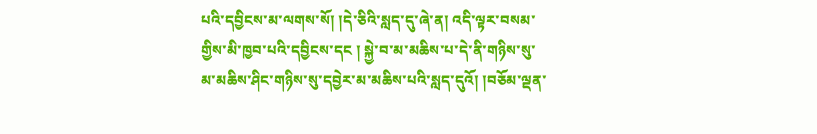པའི་དབྱིངས་མ་ལགས་སོ། །དེ་ཅིའི་སླད་དུ་ཞེ་ན། འདི་ལྟར་བསམ་གྱིས་མི་ཁྱབ་པའི་དབྱིངས་དང ། སྐྱེ་བ་མ་མཆིས་པ་དེ་ནི་གཉིས་སུ་མ་མཆིས་ཤིང་གཉིས་སུ་དབྱེར་མ་མཆིས་པའི་སླད་དུའོ། །བཅོམ་ལྡན་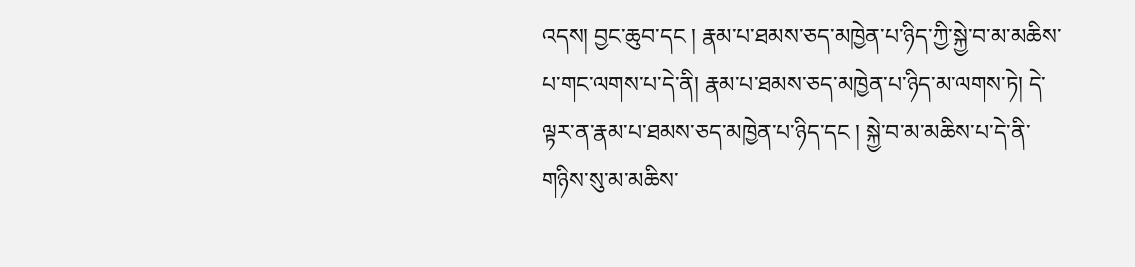འདས། བྱང་ཆུབ་དང ། རྣམ་པ་ཐམས་ཅད་མཁྱེན་པ་ཉིད་ཀྱི་སྐྱེ་བ་མ་མཆིས་པ་གང་ལགས་པ་དེ་ནི། རྣམ་པ་ཐམས་ཅད་མཁྱེན་པ་ཉིད་མ་ལགས་ཏེ། དེ་ལྟར་ན་རྣམ་པ་ཐམས་ཅད་མཁྱེན་པ་ཉིད་དང ། སྐྱེ་བ་མ་མཆིས་པ་དེ་ནི་གཉིས་སུ་མ་མཆིས་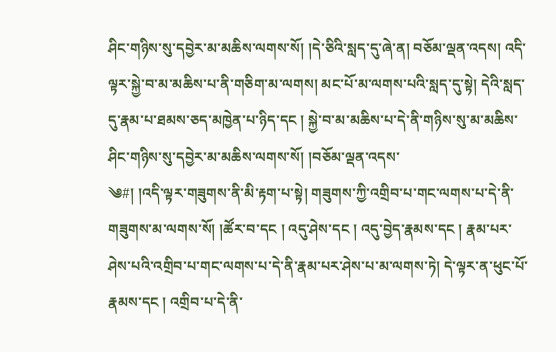ཤིང་གཉིས་སུ་དབྱེར་མ་མཆིས་ལགས་སོ། །དེ་ཅིའི་སླད་དུ་ཞེ་ན། བཅོམ་ལྡན་འདས། འདི་ལྟར་སྐྱེ་བ་མ་མཆིས་པ་ནི་གཅིག་མ་ལགས། མང་པོ་མ་ལགས་པའི་སླད་དུ་སྟེ། དེའི་སླད་དུ་རྣམ་པ་ཐམས་ཅད་མཁྱེན་པ་ཉིད་དང ། སྐྱེ་བ་མ་མཆིས་པ་དེ་ནི་གཉིས་སུ་མ་མཆིས་ཤིང་གཉིས་སུ་དབྱེར་མ་མཆིས་ལགས་སོ། །བཅོམ་ལྡན་འདས་
༄#། །འདི་ལྟར་གཟུགས་ནི་མི་རྟག་པ་སྟེ། གཟུགས་ཀྱི་འགྲིབ་པ་གང་ལགས་པ་དེ་ནི་གཟུགས་མ་ལགས་སོ། །ཚོར་བ་དང ། འདུ་ཤེས་དང ། འདུ་བྱེད་རྣམས་དང ། རྣམ་པར་ཤེས་པའི་འགྲིབ་པ་གང་ལགས་པ་དེ་ནི་རྣམ་པར་ཤེས་པ་མ་ལགས་ཏེ། དེ་ལྟར་ན་ཕུང་པོ་རྣམས་དང ། འགྲིབ་པ་དེ་ནི་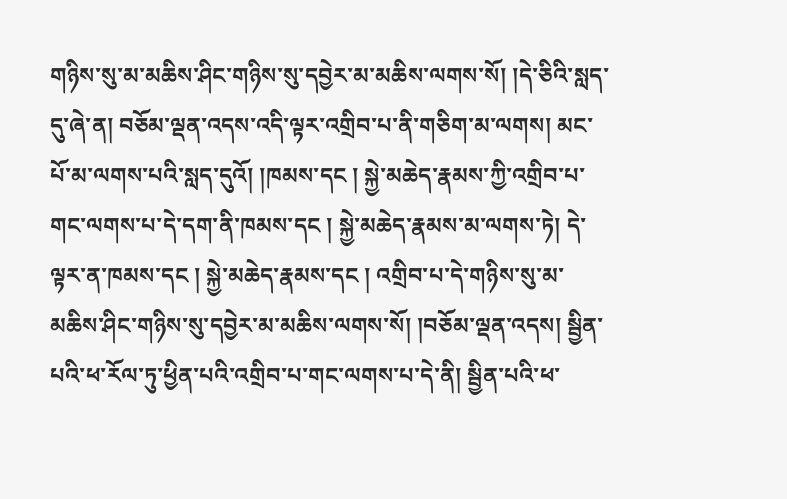གཉིས་སུ་མ་མཆིས་ཤིང་གཉིས་སུ་དབྱེར་མ་མཆིས་ལགས་སོ། །དེ་ཅིའི་སླད་དུ་ཞེ་ན། བཅོམ་ལྡན་འདས་འདི་ལྟར་འགྲིབ་པ་ནི་གཅིག་མ་ལགས། མང་པོ་མ་ལགས་པའི་སླད་དུའོ། །ཁམས་དང ། སྐྱེ་མཆེད་རྣམས་ཀྱི་འགྲིབ་པ་གང་ལགས་པ་དེ་དག་ནི་ཁམས་དང ། སྐྱེ་མཆེད་རྣམས་མ་ལགས་ཏེ། དེ་ལྟར་ན་ཁམས་དང ། སྐྱེ་མཆེད་རྣམས་དང ། འགྲིབ་པ་དེ་གཉིས་སུ་མ་མཆིས་ཤིང་གཉིས་སུ་དབྱེར་མ་མཆིས་ལགས་སོ། །བཅོམ་ལྡན་འདས། སྦྱིན་པའི་ཕ་རོལ་ཏུ་ཕྱིན་པའི་འགྲིབ་པ་གང་ལགས་པ་དེ་ནི། སྦྱིན་པའི་ཕ་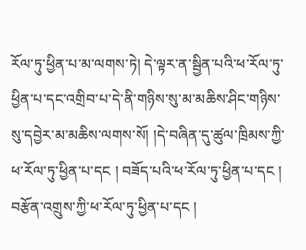རོལ་ཏུ་ཕྱིན་པ་མ་ལགས་ཏེ། དེ་ལྟར་ན་སྦྱིན་པའི་ཕ་རོལ་ཏུ་ཕྱིན་པ་དང་འགྲིབ་པ་དེ་ནི་གཉིས་སུ་མ་མཆིས་ཤིང་གཉིས་སུ་དབྱེར་མ་མཆིས་ལགས་སོ། །དེ་བཞིན་དུ་ཚུལ་ཁྲིམས་ཀྱི་ཕ་རོལ་ཏུ་ཕྱིན་པ་དང ། བཟོད་པའི་ཕ་རོལ་ཏུ་ཕྱིན་པ་དང ། བརྩོན་འགྲུས་ཀྱི་ཕ་རོལ་ཏུ་ཕྱིན་པ་དང །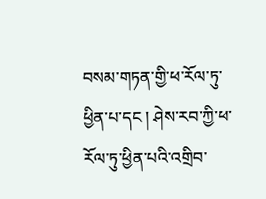བསམ་གཏན་གྱི་ཕ་རོལ་ཏུ་ཕྱིན་པ་དང ། ཤེས་རབ་ཀྱི་ཕ་རོལ་ཏུ་ཕྱིན་པའི་འགྲིབ་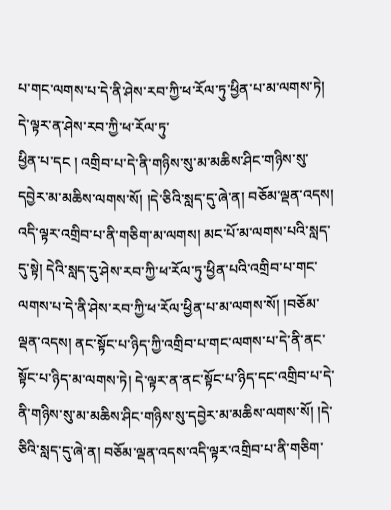པ་གང་ལགས་པ་དེ་ནི་ཤེས་རབ་ཀྱི་ཕ་རོལ་ཏུ་ཕྱིན་པ་མ་ལགས་ཏེ། དེ་ལྟར་ན་ཤེས་རབ་ཀྱི་ཕ་རོལ་ཏུ་
ཕྱིན་པ་དང ། འགྲིབ་པ་དེ་ནི་གཉིས་སུ་མ་མཆིས་ཤིང་གཉིས་སུ་དབྱེར་མ་མཆིས་ལགས་སོ། །དེ་ཅིའི་སླད་དུ་ཞེ་ན། བཅོམ་ལྡན་འདས། འདི་ལྟར་འགྲིབ་པ་ནི་གཅིག་མ་ལགས། མང་པོ་མ་ལགས་པའི་སླད་དུ་སྟེ། དེའི་སླད་དུ་ཤེས་རབ་ཀྱི་ཕ་རོལ་ཏུ་ཕྱིན་པའི་འགྲིབ་པ་གང་ལགས་པ་དེ་ནི་ཤེས་རབ་ཀྱི་ཕ་རོལ་ཕྱིན་པ་མ་ལགས་སོ། །བཅོམ་ལྡན་འདས། ནང་སྟོང་པ་ཉིད་ཀྱི་འགྲིབ་པ་གང་ལགས་པ་དེ་ནི་ནང་སྟོང་པ་ཉིད་མ་ལགས་ཏེ། དེ་ལྟར་ན་ནང་སྟོང་པ་ཉིད་དང་འགྲིབ་པ་དེ་ནི་གཉིས་སུ་མ་མཆིས་ཤིང་གཉིས་སུ་དབྱེར་མ་མཆིས་ལགས་སོ། །དེ་ཅིའི་སླད་དུ་ཞེ་ན། བཅོམ་ལྡན་འདས་འདི་ལྟར་འགྲིབ་པ་ནི་གཅིག་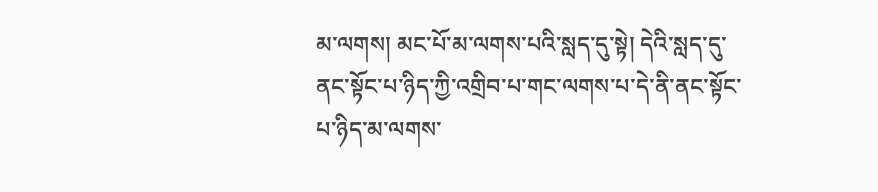མ་ལགས། མང་པོ་མ་ལགས་པའི་སླད་དུ་སྟེ། དེའི་སླད་དུ་ནང་སྟོང་པ་ཉིད་ཀྱི་འགྲིབ་པ་གང་ལགས་པ་དེ་ནི་ནང་སྟོང་པ་ཉིད་མ་ལགས་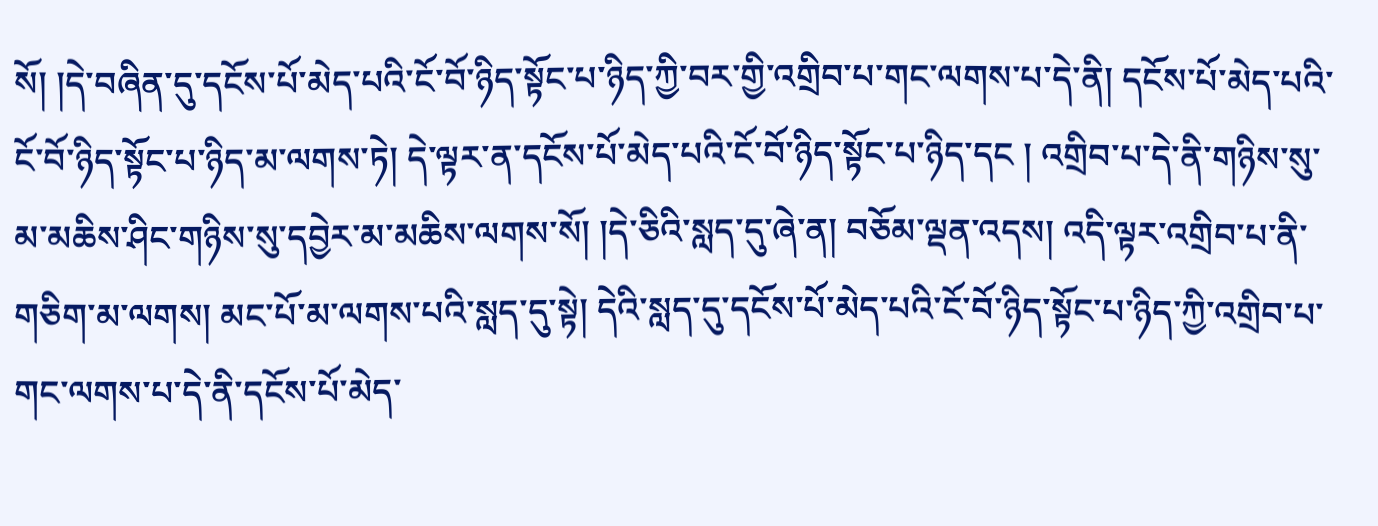སོ། །དེ་བཞིན་དུ་དངོས་པོ་མེད་པའི་ངོ་བོ་ཉིད་སྟོང་པ་ཉིད་ཀྱི་བར་གྱི་འགྲིབ་པ་གང་ལགས་པ་དེ་ནི། དངོས་པོ་མེད་པའི་ངོ་བོ་ཉིད་སྟོང་པ་ཉིད་མ་ལགས་ཏེ། དེ་ལྟར་ན་དངོས་པོ་མེད་པའི་ངོ་བོ་ཉིད་སྟོང་པ་ཉིད་དང ། འགྲིབ་པ་དེ་ནི་གཉིས་སུ་མ་མཆིས་ཤིང་གཉིས་སུ་དབྱེར་མ་མཆིས་ལགས་སོ། །དེ་ཅིའི་སླད་དུ་ཞེ་ན། བཅོམ་ལྡན་འདས། འདི་ལྟར་འགྲིབ་པ་ནི་གཅིག་མ་ལགས། མང་པོ་མ་ལགས་པའི་སླད་དུ་སྟེ། དེའི་སླད་དུ་དངོས་པོ་མེད་པའི་ངོ་བོ་ཉིད་སྟོང་པ་ཉིད་ཀྱི་འགྲིབ་པ་གང་ལགས་པ་དེ་ནི་དངོས་པོ་མེད་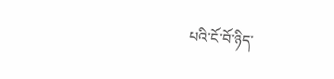པའི་ངོ་བོ་ཉིད་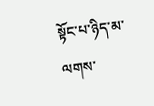སྟོང་པ་ཉིད་མ་ལགས་